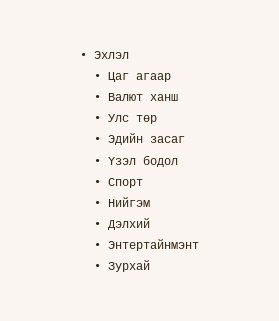• Эхлэл
  • Цаг агаар
  • Валют ханш
  • Улс төр
  • Эдийн засаг
  • Үзэл бодол
  • Спорт
  • Нийгэм
  • Дэлхий
  • Энтертайнмэнт
  • Зурхай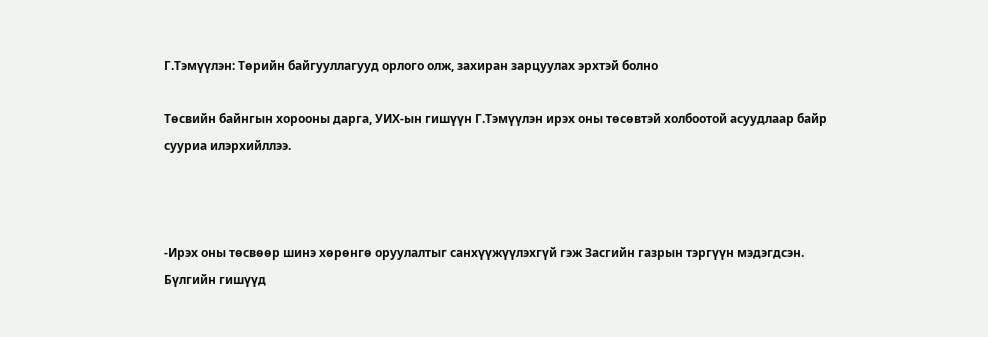Г.Тэмүүлэн: Төрийн байгууллагууд орлого олж, захиран зарцуулах эрхтэй болно

Төсвийн байнгын хорооны дарга, УИХ-ын гишүүн Г.Тэмүүлэн ирэх оны төсөвтэй холбоотой асуудлаар байр сууриа илэрхийллээ.



-Ирэх оны төсвөөр шинэ хөрөнгө оруулалтыг санхүүжүүлэхгүй гэж Засгийн газрын тэргүүн мэдэгдсэн. Бүлгийн гишүүд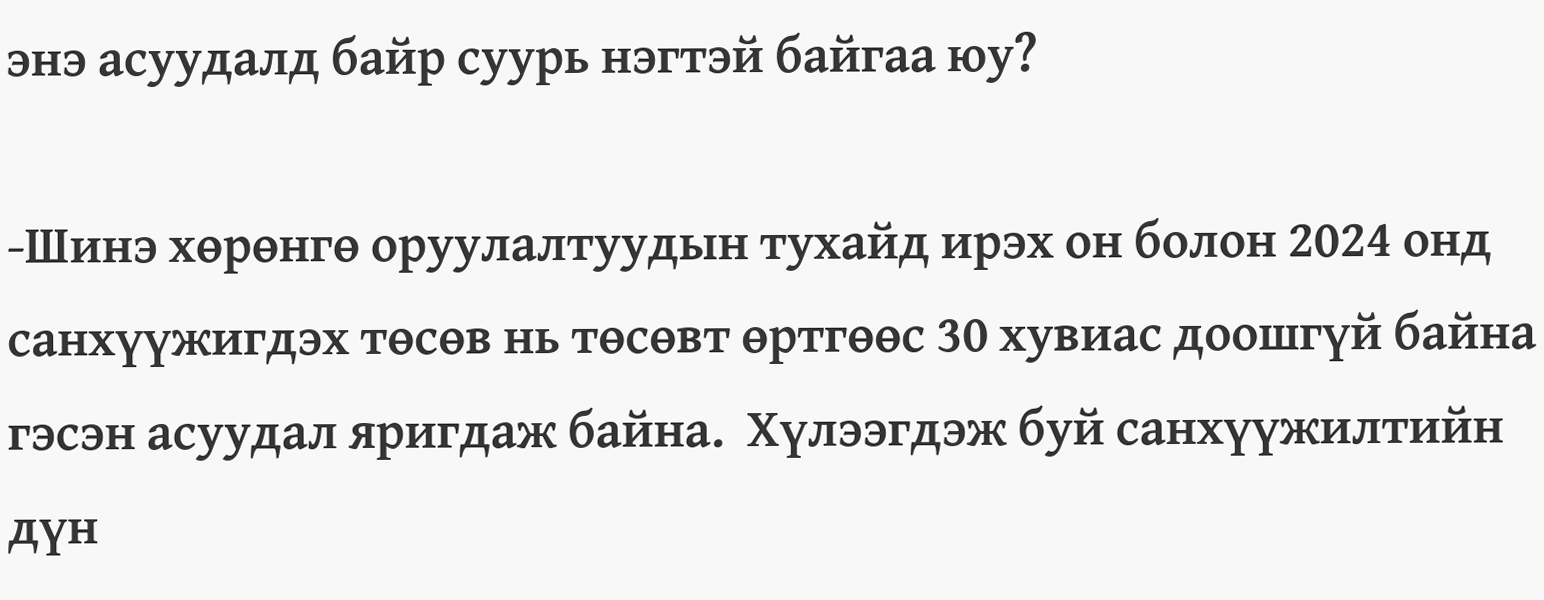энэ асуудалд байр суурь нэгтэй байгаа юу?

-Шинэ хөрөнгө оруулалтуудын тухайд ирэх он болон 2024 онд санхүүжигдэх төсөв нь төсөвт өртгөөс 30 хувиас доошгүй байна гэсэн асуудал яригдаж байна.  Хүлээгдэж буй санхүүжилтийн дүн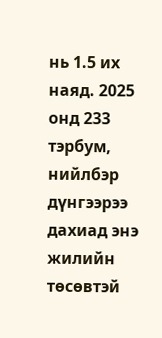нь 1.5 их наяд. 2025 онд 233 тэрбум, нийлбэр дүнгээрээ дахиад энэ жилийн төсөвтэй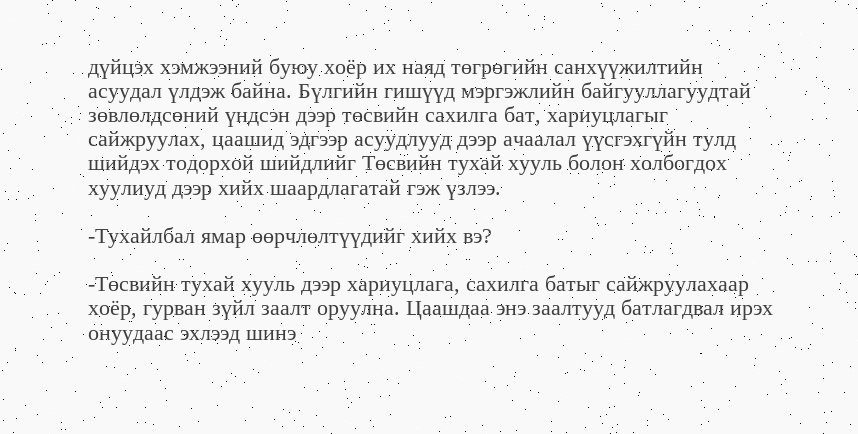дүйцэх хэмжээний буюу хоёр их наяд төгрөгийн санхүүжилтийн асуудал үлдэж байна. Бүлгийн гишүүд мэргэжлийн байгууллагуудтай зөвлөлдсөний үндсэн дээр төсвийн сахилга бат, хариуцлагыг сайжруулах, цаашид эдгээр асуудлууд дээр ачаалал үүсгэхгүйн тулд шийдэх тодорхой шийдлийг Төсвийн тухай хууль болон холбогдох хуулиуд дээр хийх шаардлагатай гэж үзлээ.

-Тухайлбал ямар өөрчлөлтүүдийг хийх вэ?

-Төсвийн тухай хууль дээр хариуцлага, сахилга батыг сайжруулахаар хоёр, гурван зүйл заалт оруулна. Цаашдаа энэ заалтууд батлагдвал ирэх онуудаас эхлээд шинэ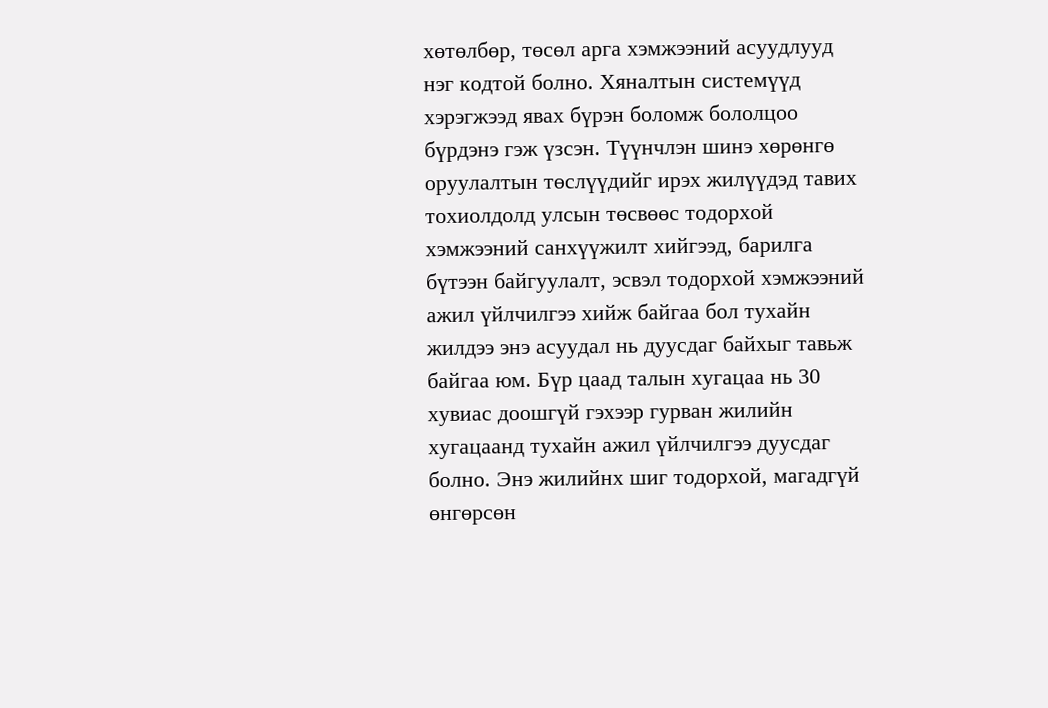хөтөлбөр, төсөл арга хэмжээний асуудлууд нэг кодтой болно. Хяналтын системүүд хэрэгжээд явах бүрэн боломж бололцоо бүрдэнэ гэж үзсэн. Түүнчлэн шинэ хөрөнгө оруулалтын төслүүдийг ирэх жилүүдэд тавих тохиолдолд улсын төсвөөс тодорхой хэмжээний санхүүжилт хийгээд, барилга бүтээн байгуулалт, эсвэл тодорхой хэмжээний ажил үйлчилгээ хийж байгаа бол тухайн жилдээ энэ асуудал нь дуусдаг байхыг тавьж байгаа юм. Бүр цаад талын хугацаа нь 30 хувиас доошгүй гэхээр гурван жилийн хугацаанд тухайн ажил үйлчилгээ дуусдаг болно. Энэ жилийнх шиг тодорхой, магадгүй өнгөрсөн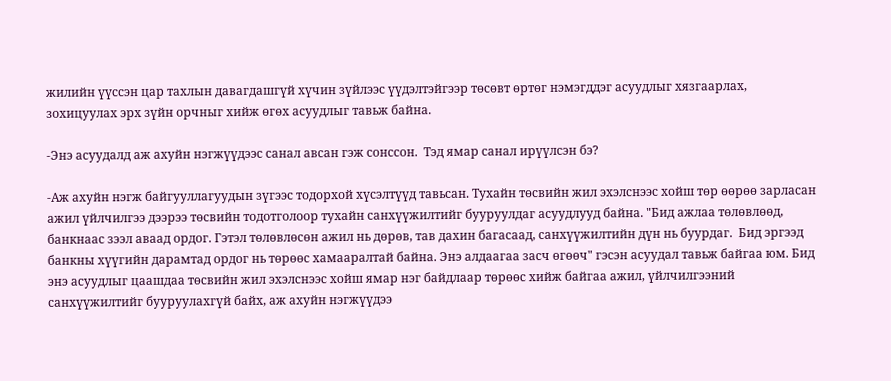жилийн үүссэн цар тахлын давагдашгүй хүчин зүйлээс үүдэлтэйгээр төсөвт өртөг нэмэгддэг асуудлыг хязгаарлах, зохицуулах эрх зүйн орчныг хийж өгөх асуудлыг тавьж байна.

-Энэ асуудалд аж ахуйн нэгжүүдээс санал авсан гэж сонссон.  Тэд ямар санал ирүүлсэн бэ?

-Аж ахуйн нэгж байгууллагуудын зүгээс тодорхой хүсэлтүүд тавьсан. Тухайн төсвийн жил эхэлснээс хойш төр өөрөө зарласан ажил үйлчилгээ дээрээ төсвийн тодотголоор тухайн санхүүжилтийг бууруулдаг асуудлууд байна. "Бид ажлаа төлөвлөөд, банкнаас зээл аваад ордог. Гэтэл төлөвлөсөн ажил нь дөрөв, тав дахин багасаад, санхүүжилтийн дүн нь буурдаг.  Бид эргээд банкны хүүгийн дарамтад ордог нь төрөөс хамааралтай байна. Энэ алдаагаа засч өгөөч" гэсэн асуудал тавьж байгаа юм. Бид энэ асуудлыг цаашдаа төсвийн жил эхэлснээс хойш ямар нэг байдлаар төрөөс хийж байгаа ажил, үйлчилгээний санхүүжилтийг бууруулахгүй байх, аж ахуйн нэгжүүдээ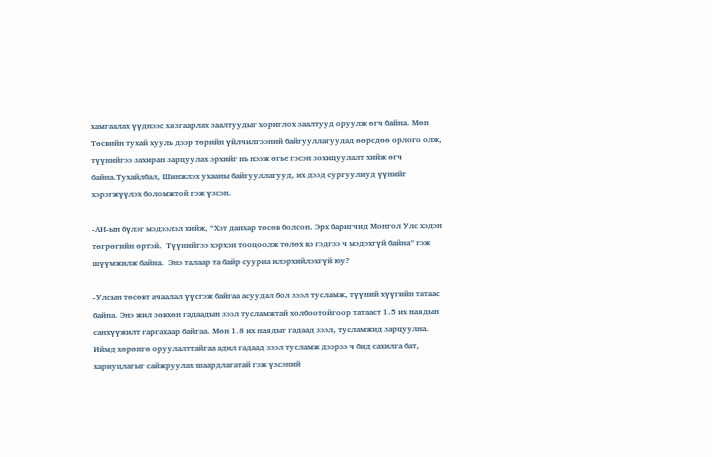хамгаалах үүднээс хязгаарлах заалтуудыг хориглох заалтууд оруулж өгч байна. Мөн Төсвийн тухай хууль дээр төрийн үйлчилгээний байгууллагуудад өөрсдөө орлого олж, түүнийгээ захиран зарцуулах эрхийг нь нээж өгье гэсэн зохицуулалт хийж өгч байна.Тухайлбал, Шинжлэх ухааны байгууллагууд, их дээд сургуулиуд үүнийг хэрэгжүүлэх боломжтой гэж үзсэн.

-АН-ын бүлэг мэдээлэл хийж, “Хэт данхар төсөв болсон. Эрх баригчид Монгол Улс хэдэн төгрөгийн өртэй.  Түүнийгээ хэрхэн тооцоолж төлөх вэ гэдгээ ч мэдэхгүй байна” гэж шүүмжилж байна.  Энэ талаар та байр сууриа илэрхийлэхгүй юу?

-Улсын төсөвт ачаалал үүсгэж байгаа асуудал бол зээл тусламж, түүний хүүгийн татаас байна. Энэ жил зөвхөн гадаадын зээл тусламжтай холбоотойгоор татааст 1.5 их наядын санхүүжилт гаргахаар байгаа. Мөн 1.8 их наядыг гадаад зээл, тусламжид зарцуулна. Иймд хөрөнгө оруулалттайгаа адил гадаад зээл тусламж дээрээ ч бид сахилга бат, хариуцлагыг сайжруулах шаардлагатай гэж үзсэний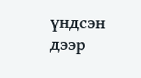үндсэн дээр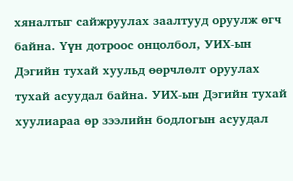хяналтыг сайжруулах заалтууд оруулж өгч байна. Үүн дотроос онцолбол, УИХ-ын Дэгийн тухай хуульд өөрчлөлт оруулах тухай асуудал байна. УИХ-ын Дэгийн тухай хуулиараа өр зээлийн бодлогын асуудал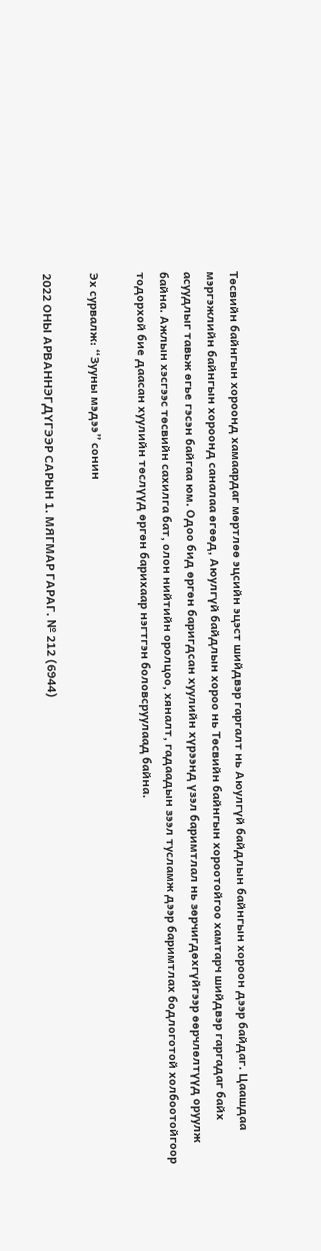Төсвийн байнгын хороонд хамаардаг мөртлөө эцсийн эцэст шийдвэр гаргалт нь Аюулгүй байдлын байнгын хороон дээр байдаг. Цаашдаа мэргэжлийн байнгын хороонд саналаа өгөөд, Аюулгүй байдлын хороо нь Төсвийн байнгын хороотойгоо хамтарч шийдвэр гаргадаг байх асуудлыг тавьж өгье гэсэн байгаа юм. Одоо бид өргөн баригдсан хуулийн хүрээнд үзэл баримтлал нь зөрчигдөхгүйгээр өөрчлөлтүүд оруулж байна. Ажлын хэсгээс төсвийн сахилга бат, олон нийтийн оролцоо, хяналт, гадаадын зээл тусламж дээр баримтлах бодлоготой холбоотойгоор тодорхой бие даасан хуулийн төслүүд өргөн барихаар нэгтгэн боловсруулаад байна.

Эх сурвалж: “Зууны мэдээ” сонин

2022 ОНЫ АРВАННЭГДҮГЭЭР САРЫН 1. МЯГМАР ГАРАГ. № 212 (6944)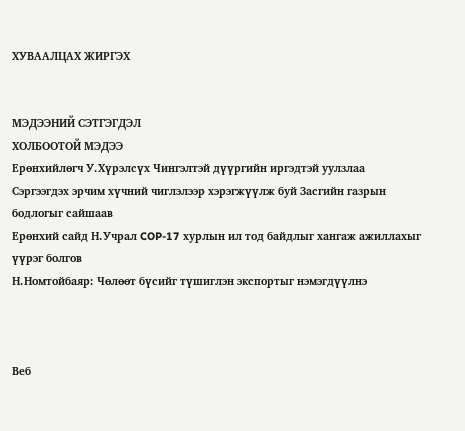ХУВААЛЦАХ ЖИРГЭХ


МЭДЭЭНИЙ СЭТГЭГДЭЛ
ХОЛБООТОЙ МЭДЭЭ
Ерөнхийлөгч У.Хүрэлсүх Чингэлтэй дүүргийн иргэдтэй уулзлаа
Сэргээгдэх эрчим хүчний чиглэлээр хэрэгжүүлж буй Засгийн газрын бодлогыг сайшаав
Ерөнхий сайд Н.Учрал COP-17 хурлын ил тод байдлыг хангаж ажиллахыг үүрэг болгов
Н.Номтойбаяр: Чөлөөт бүсийг түшиглэн экспортыг нэмэгдүүлнэ



Веб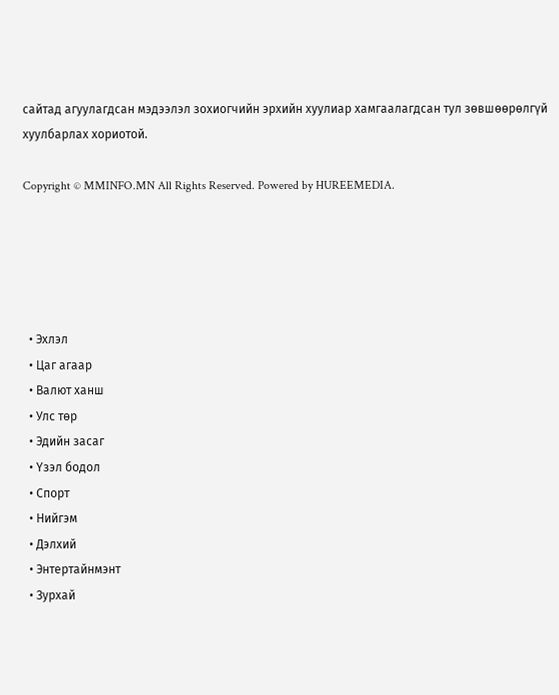сайтад агуулагдсан мэдээлэл зохиогчийн эрхийн хуулиар хамгаалагдсан тул зөвшөөрөлгүй хуулбарлах хориотой.

Copyright © MMINFO.MN All Rights Reserved. Powered by HUREEMEDIA.





  • Эхлэл
  • Цаг агаар
  • Валют ханш
  • Улс төр
  • Эдийн засаг
  • Үзэл бодол
  • Спорт
  • Нийгэм
  • Дэлхий
  • Энтертайнмэнт
  • Зурхай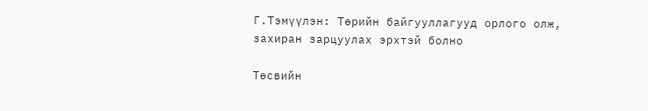Г.Тэмүүлэн: Төрийн байгууллагууд орлого олж, захиран зарцуулах эрхтэй болно

Төсвийн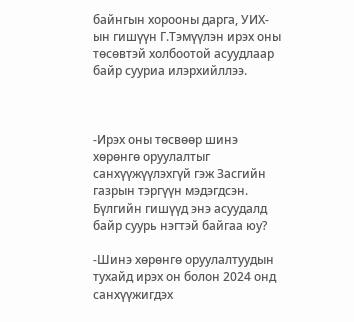байнгын хорооны дарга, УИХ-ын гишүүн Г.Тэмүүлэн ирэх оны төсөвтэй холбоотой асуудлаар байр сууриа илэрхийллээ.



-Ирэх оны төсвөөр шинэ хөрөнгө оруулалтыг санхүүжүүлэхгүй гэж Засгийн газрын тэргүүн мэдэгдсэн. Бүлгийн гишүүд энэ асуудалд байр суурь нэгтэй байгаа юу?

-Шинэ хөрөнгө оруулалтуудын тухайд ирэх он болон 2024 онд санхүүжигдэх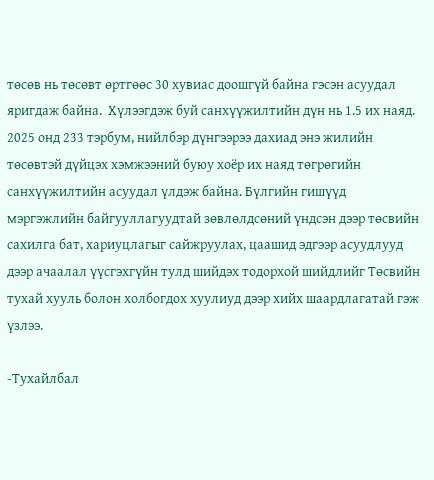төсөв нь төсөвт өртгөөс 30 хувиас доошгүй байна гэсэн асуудал яригдаж байна.  Хүлээгдэж буй санхүүжилтийн дүн нь 1.5 их наяд. 2025 онд 233 тэрбум, нийлбэр дүнгээрээ дахиад энэ жилийн төсөвтэй дүйцэх хэмжээний буюу хоёр их наяд төгрөгийн санхүүжилтийн асуудал үлдэж байна. Бүлгийн гишүүд мэргэжлийн байгууллагуудтай зөвлөлдсөний үндсэн дээр төсвийн сахилга бат, хариуцлагыг сайжруулах, цаашид эдгээр асуудлууд дээр ачаалал үүсгэхгүйн тулд шийдэх тодорхой шийдлийг Төсвийн тухай хууль болон холбогдох хуулиуд дээр хийх шаардлагатай гэж үзлээ.

-Тухайлбал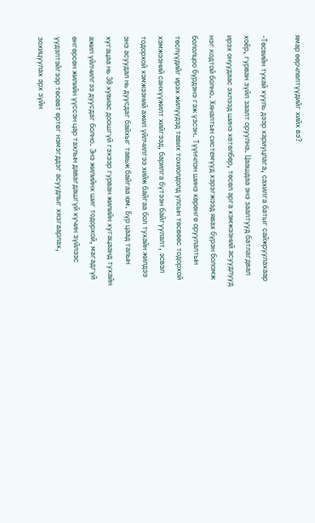ямар өөрчлөлтүүдийг хийх вэ?

-Төсвийн тухай хууль дээр хариуцлага, сахилга батыг сайжруулахаар хоёр, гурван зүйл заалт оруулна. Цаашдаа энэ заалтууд батлагдвал ирэх онуудаас эхлээд шинэ хөтөлбөр, төсөл арга хэмжээний асуудлууд нэг кодтой болно. Хяналтын системүүд хэрэгжээд явах бүрэн боломж бололцоо бүрдэнэ гэж үзсэн. Түүнчлэн шинэ хөрөнгө оруулалтын төслүүдийг ирэх жилүүдэд тавих тохиолдолд улсын төсвөөс тодорхой хэмжээний санхүүжилт хийгээд, барилга бүтээн байгуулалт, эсвэл тодорхой хэмжээний ажил үйлчилгээ хийж байгаа бол тухайн жилдээ энэ асуудал нь дуусдаг байхыг тавьж байгаа юм. Бүр цаад талын хугацаа нь 30 хувиас доошгүй гэхээр гурван жилийн хугацаанд тухайн ажил үйлчилгээ дуусдаг болно. Энэ жилийнх шиг тодорхой, магадгүй өнгөрсөн жилийн үүссэн цар тахлын давагдашгүй хүчин зүйлээс үүдэлтэйгээр төсөвт өртөг нэмэгддэг асуудлыг хязгаарлах, зохицуулах эрх зүйн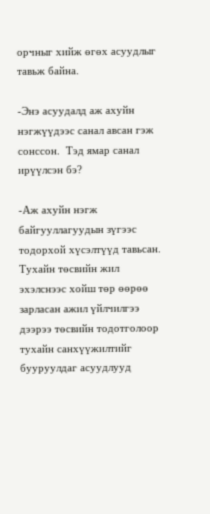орчныг хийж өгөх асуудлыг тавьж байна.

-Энэ асуудалд аж ахуйн нэгжүүдээс санал авсан гэж сонссон.  Тэд ямар санал ирүүлсэн бэ?

-Аж ахуйн нэгж байгууллагуудын зүгээс тодорхой хүсэлтүүд тавьсан. Тухайн төсвийн жил эхэлснээс хойш төр өөрөө зарласан ажил үйлчилгээ дээрээ төсвийн тодотголоор тухайн санхүүжилтийг бууруулдаг асуудлууд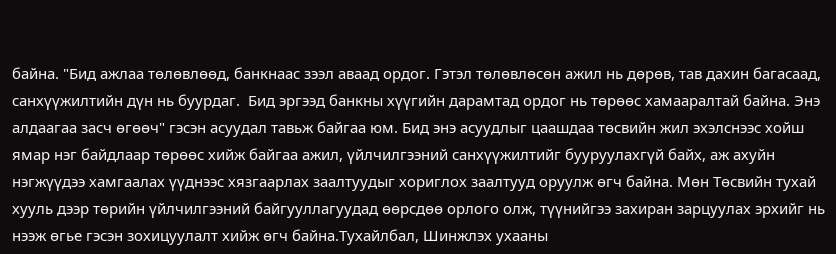байна. "Бид ажлаа төлөвлөөд, банкнаас зээл аваад ордог. Гэтэл төлөвлөсөн ажил нь дөрөв, тав дахин багасаад, санхүүжилтийн дүн нь буурдаг.  Бид эргээд банкны хүүгийн дарамтад ордог нь төрөөс хамааралтай байна. Энэ алдаагаа засч өгөөч" гэсэн асуудал тавьж байгаа юм. Бид энэ асуудлыг цаашдаа төсвийн жил эхэлснээс хойш ямар нэг байдлаар төрөөс хийж байгаа ажил, үйлчилгээний санхүүжилтийг бууруулахгүй байх, аж ахуйн нэгжүүдээ хамгаалах үүднээс хязгаарлах заалтуудыг хориглох заалтууд оруулж өгч байна. Мөн Төсвийн тухай хууль дээр төрийн үйлчилгээний байгууллагуудад өөрсдөө орлого олж, түүнийгээ захиран зарцуулах эрхийг нь нээж өгье гэсэн зохицуулалт хийж өгч байна.Тухайлбал, Шинжлэх ухааны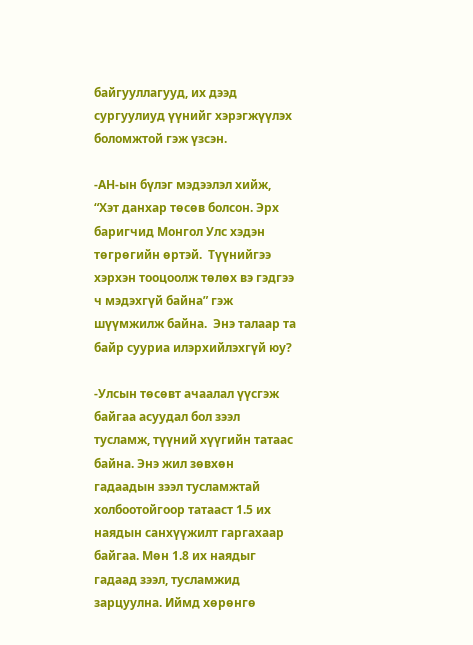байгууллагууд, их дээд сургуулиуд үүнийг хэрэгжүүлэх боломжтой гэж үзсэн.

-АН-ын бүлэг мэдээлэл хийж, “Хэт данхар төсөв болсон. Эрх баригчид Монгол Улс хэдэн төгрөгийн өртэй.  Түүнийгээ хэрхэн тооцоолж төлөх вэ гэдгээ ч мэдэхгүй байна” гэж шүүмжилж байна.  Энэ талаар та байр сууриа илэрхийлэхгүй юу?

-Улсын төсөвт ачаалал үүсгэж байгаа асуудал бол зээл тусламж, түүний хүүгийн татаас байна. Энэ жил зөвхөн гадаадын зээл тусламжтай холбоотойгоор татааст 1.5 их наядын санхүүжилт гаргахаар байгаа. Мөн 1.8 их наядыг гадаад зээл, тусламжид зарцуулна. Иймд хөрөнгө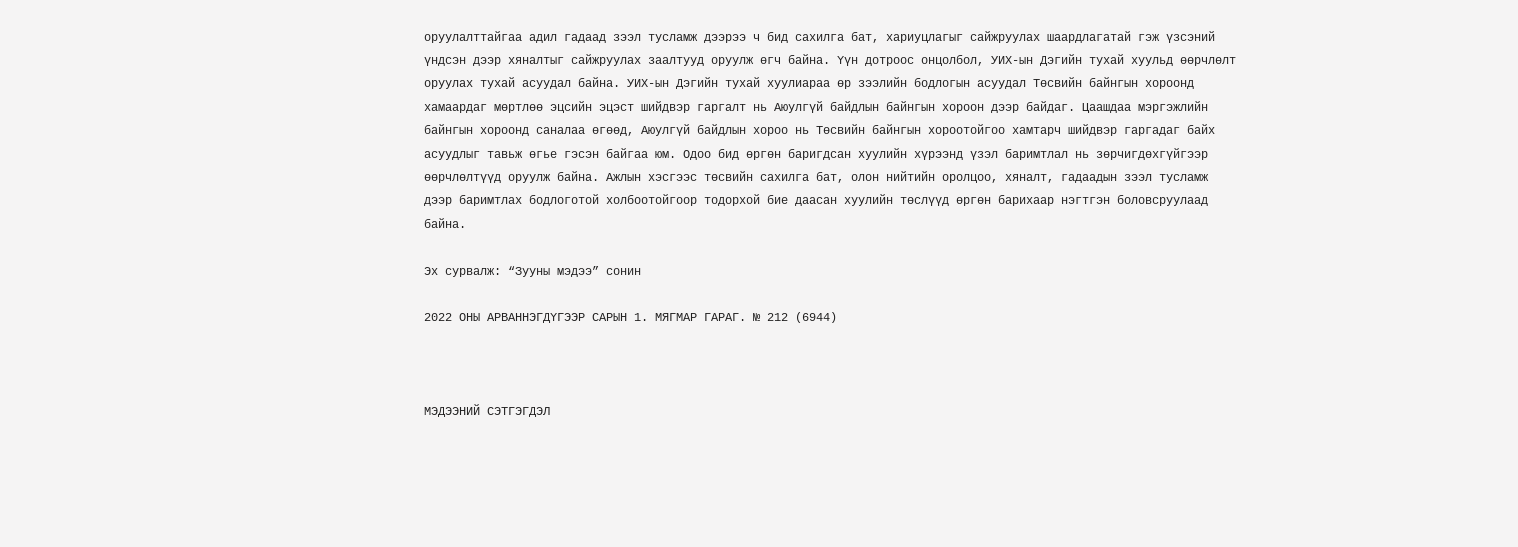оруулалттайгаа адил гадаад зээл тусламж дээрээ ч бид сахилга бат, хариуцлагыг сайжруулах шаардлагатай гэж үзсэний үндсэн дээр хяналтыг сайжруулах заалтууд оруулж өгч байна. Үүн дотроос онцолбол, УИХ-ын Дэгийн тухай хуульд өөрчлөлт оруулах тухай асуудал байна. УИХ-ын Дэгийн тухай хуулиараа өр зээлийн бодлогын асуудал Төсвийн байнгын хороонд хамаардаг мөртлөө эцсийн эцэст шийдвэр гаргалт нь Аюулгүй байдлын байнгын хороон дээр байдаг. Цаашдаа мэргэжлийн байнгын хороонд саналаа өгөөд, Аюулгүй байдлын хороо нь Төсвийн байнгын хороотойгоо хамтарч шийдвэр гаргадаг байх асуудлыг тавьж өгье гэсэн байгаа юм. Одоо бид өргөн баригдсан хуулийн хүрээнд үзэл баримтлал нь зөрчигдөхгүйгээр өөрчлөлтүүд оруулж байна. Ажлын хэсгээс төсвийн сахилга бат, олон нийтийн оролцоо, хяналт, гадаадын зээл тусламж дээр баримтлах бодлоготой холбоотойгоор тодорхой бие даасан хуулийн төслүүд өргөн барихаар нэгтгэн боловсруулаад байна.

Эх сурвалж: “Зууны мэдээ” сонин

2022 ОНЫ АРВАННЭГДҮГЭЭР САРЫН 1. МЯГМАР ГАРАГ. № 212 (6944)



МЭДЭЭНИЙ СЭТГЭГДЭЛ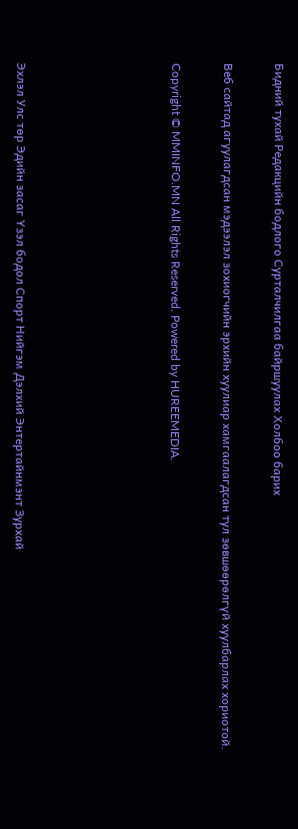Бидний тухай Редакцийн бодлого Сурталчилгаа байршуулах Холбоо барих

Веб сайтад агуулагдсан мэдээлэл зохиогчийн эрхийн хуулиар хамгаалагдсан тул зөвшөөрөлгүй хуулбарлах хориотой.

Copyright © MMINFO.MN All Rights Reserved. Powered by HUREEMEDIA.





Эхлэл Улс төр Эдийн засаг Үзэл бодол Спорт Нийгэм Дэлхий Энтертайнмэнт Зурхай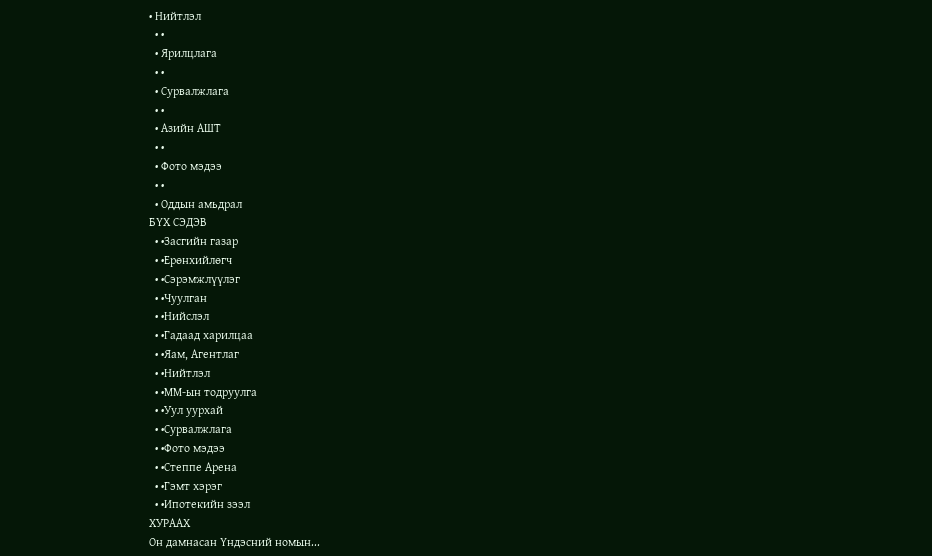• Нийтлэл
  • •
  • Ярилцлага
  • •
  • Сурвалжлага
  • •
  • Азийн АШТ
  • •
  • Фото мэдээ
  • •
  • Оддын амьдрал
БҮХ СЭДЭВ
  • •Засгийн газар
  • •Ерөнхийлөгч
  • •Сэрэмжлүүлэг
  • •Чуулган
  • •Нийслэл
  • •Гадаад харилцаа
  • •Яам, Агентлаг
  • •Нийтлэл
  • •ММ-ын тодруулга
  • •Уул уурхай
  • •Сурвалжлага
  • •Фото мэдээ
  • •Степпе Арена
  • •Гэмт хэрэг
  • •Ипотекийн зээл
ХУРААХ
Он дамнасан Үндэсний номын...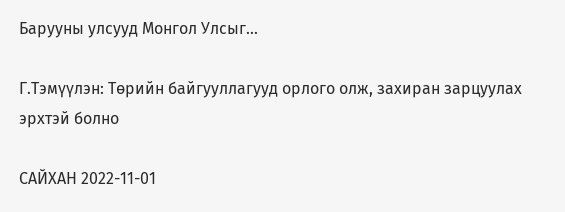Барууны улсууд Монгол Улсыг...

Г.Тэмүүлэн: Төрийн байгууллагууд орлого олж, захиран зарцуулах эрхтэй болно

САЙХАН 2022-11-01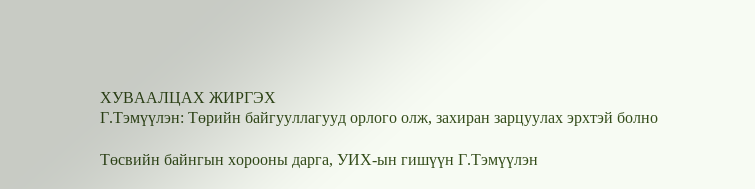ХУВААЛЦАХ ЖИРГЭХ
Г.Тэмүүлэн: Төрийн байгууллагууд орлого олж, захиран зарцуулах эрхтэй болно

Төсвийн байнгын хорооны дарга, УИХ-ын гишүүн Г.Тэмүүлэн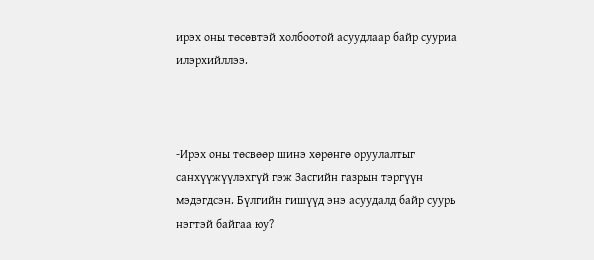ирэх оны төсөвтэй холбоотой асуудлаар байр сууриа илэрхийллээ.



-Ирэх оны төсвөөр шинэ хөрөнгө оруулалтыг санхүүжүүлэхгүй гэж Засгийн газрын тэргүүн мэдэгдсэн. Бүлгийн гишүүд энэ асуудалд байр суурь нэгтэй байгаа юу?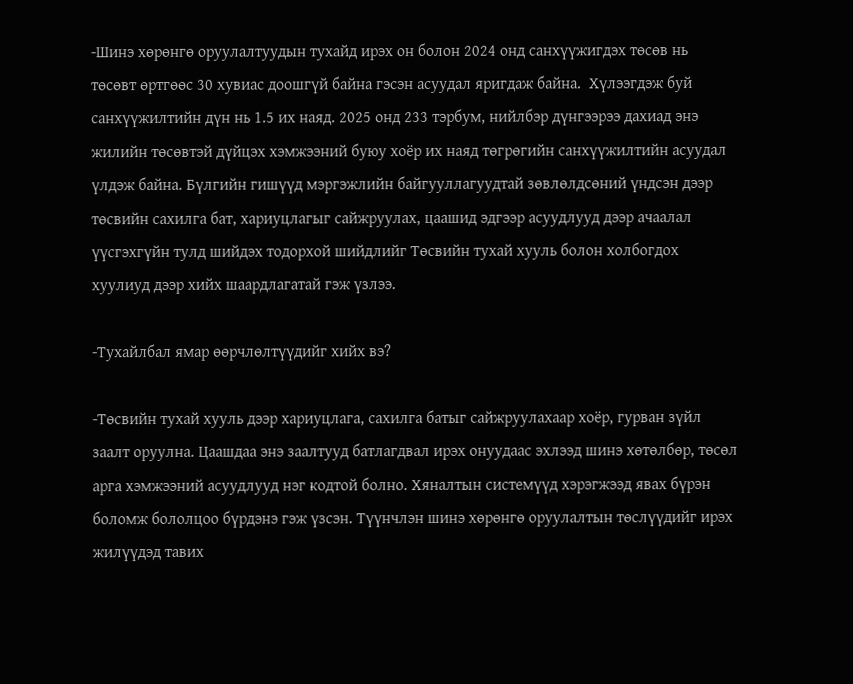-Шинэ хөрөнгө оруулалтуудын тухайд ирэх он болон 2024 онд санхүүжигдэх төсөв нь төсөвт өртгөөс 30 хувиас доошгүй байна гэсэн асуудал яригдаж байна.  Хүлээгдэж буй санхүүжилтийн дүн нь 1.5 их наяд. 2025 онд 233 тэрбум, нийлбэр дүнгээрээ дахиад энэ жилийн төсөвтэй дүйцэх хэмжээний буюу хоёр их наяд төгрөгийн санхүүжилтийн асуудал үлдэж байна. Бүлгийн гишүүд мэргэжлийн байгууллагуудтай зөвлөлдсөний үндсэн дээр төсвийн сахилга бат, хариуцлагыг сайжруулах, цаашид эдгээр асуудлууд дээр ачаалал үүсгэхгүйн тулд шийдэх тодорхой шийдлийг Төсвийн тухай хууль болон холбогдох хуулиуд дээр хийх шаардлагатай гэж үзлээ.

-Тухайлбал ямар өөрчлөлтүүдийг хийх вэ?

-Төсвийн тухай хууль дээр хариуцлага, сахилга батыг сайжруулахаар хоёр, гурван зүйл заалт оруулна. Цаашдаа энэ заалтууд батлагдвал ирэх онуудаас эхлээд шинэ хөтөлбөр, төсөл арга хэмжээний асуудлууд нэг кодтой болно. Хяналтын системүүд хэрэгжээд явах бүрэн боломж бололцоо бүрдэнэ гэж үзсэн. Түүнчлэн шинэ хөрөнгө оруулалтын төслүүдийг ирэх жилүүдэд тавих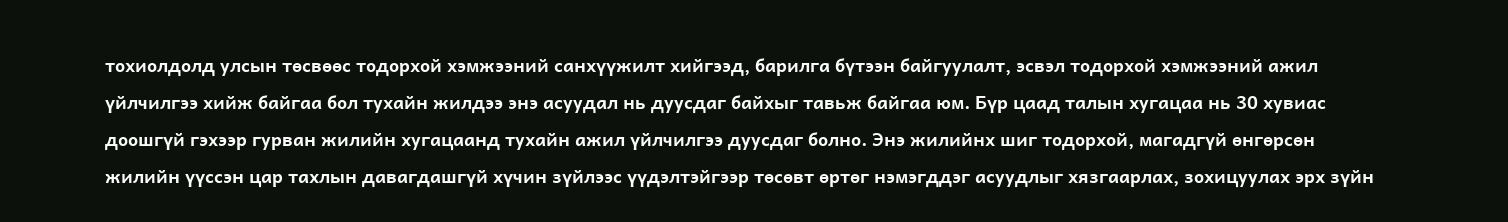тохиолдолд улсын төсвөөс тодорхой хэмжээний санхүүжилт хийгээд, барилга бүтээн байгуулалт, эсвэл тодорхой хэмжээний ажил үйлчилгээ хийж байгаа бол тухайн жилдээ энэ асуудал нь дуусдаг байхыг тавьж байгаа юм. Бүр цаад талын хугацаа нь 30 хувиас доошгүй гэхээр гурван жилийн хугацаанд тухайн ажил үйлчилгээ дуусдаг болно. Энэ жилийнх шиг тодорхой, магадгүй өнгөрсөн жилийн үүссэн цар тахлын давагдашгүй хүчин зүйлээс үүдэлтэйгээр төсөвт өртөг нэмэгддэг асуудлыг хязгаарлах, зохицуулах эрх зүйн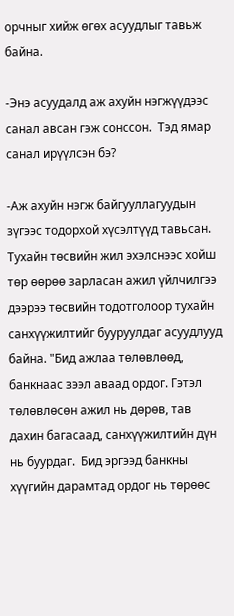орчныг хийж өгөх асуудлыг тавьж байна.

-Энэ асуудалд аж ахуйн нэгжүүдээс санал авсан гэж сонссон.  Тэд ямар санал ирүүлсэн бэ?

-Аж ахуйн нэгж байгууллагуудын зүгээс тодорхой хүсэлтүүд тавьсан. Тухайн төсвийн жил эхэлснээс хойш төр өөрөө зарласан ажил үйлчилгээ дээрээ төсвийн тодотголоор тухайн санхүүжилтийг бууруулдаг асуудлууд байна. "Бид ажлаа төлөвлөөд, банкнаас зээл аваад ордог. Гэтэл төлөвлөсөн ажил нь дөрөв, тав дахин багасаад, санхүүжилтийн дүн нь буурдаг.  Бид эргээд банкны хүүгийн дарамтад ордог нь төрөөс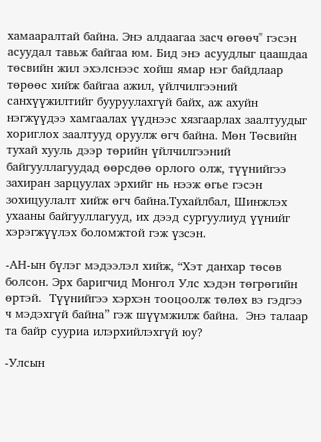хамааралтай байна. Энэ алдаагаа засч өгөөч" гэсэн асуудал тавьж байгаа юм. Бид энэ асуудлыг цаашдаа төсвийн жил эхэлснээс хойш ямар нэг байдлаар төрөөс хийж байгаа ажил, үйлчилгээний санхүүжилтийг бууруулахгүй байх, аж ахуйн нэгжүүдээ хамгаалах үүднээс хязгаарлах заалтуудыг хориглох заалтууд оруулж өгч байна. Мөн Төсвийн тухай хууль дээр төрийн үйлчилгээний байгууллагуудад өөрсдөө орлого олж, түүнийгээ захиран зарцуулах эрхийг нь нээж өгье гэсэн зохицуулалт хийж өгч байна.Тухайлбал, Шинжлэх ухааны байгууллагууд, их дээд сургуулиуд үүнийг хэрэгжүүлэх боломжтой гэж үзсэн.

-АН-ын бүлэг мэдээлэл хийж, “Хэт данхар төсөв болсон. Эрх баригчид Монгол Улс хэдэн төгрөгийн өртэй.  Түүнийгээ хэрхэн тооцоолж төлөх вэ гэдгээ ч мэдэхгүй байна” гэж шүүмжилж байна.  Энэ талаар та байр сууриа илэрхийлэхгүй юу?

-Улсын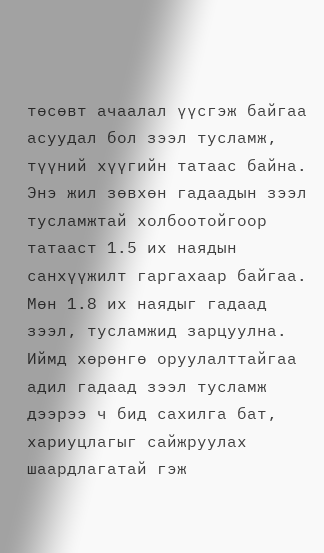төсөвт ачаалал үүсгэж байгаа асуудал бол зээл тусламж, түүний хүүгийн татаас байна. Энэ жил зөвхөн гадаадын зээл тусламжтай холбоотойгоор татааст 1.5 их наядын санхүүжилт гаргахаар байгаа. Мөн 1.8 их наядыг гадаад зээл, тусламжид зарцуулна. Иймд хөрөнгө оруулалттайгаа адил гадаад зээл тусламж дээрээ ч бид сахилга бат, хариуцлагыг сайжруулах шаардлагатай гэж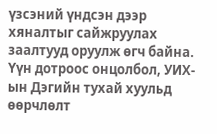үзсэний үндсэн дээр хяналтыг сайжруулах заалтууд оруулж өгч байна. Үүн дотроос онцолбол, УИХ-ын Дэгийн тухай хуульд өөрчлөлт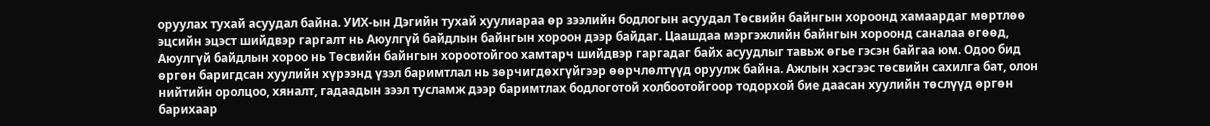оруулах тухай асуудал байна. УИХ-ын Дэгийн тухай хуулиараа өр зээлийн бодлогын асуудал Төсвийн байнгын хороонд хамаардаг мөртлөө эцсийн эцэст шийдвэр гаргалт нь Аюулгүй байдлын байнгын хороон дээр байдаг. Цаашдаа мэргэжлийн байнгын хороонд саналаа өгөөд, Аюулгүй байдлын хороо нь Төсвийн байнгын хороотойгоо хамтарч шийдвэр гаргадаг байх асуудлыг тавьж өгье гэсэн байгаа юм. Одоо бид өргөн баригдсан хуулийн хүрээнд үзэл баримтлал нь зөрчигдөхгүйгээр өөрчлөлтүүд оруулж байна. Ажлын хэсгээс төсвийн сахилга бат, олон нийтийн оролцоо, хяналт, гадаадын зээл тусламж дээр баримтлах бодлоготой холбоотойгоор тодорхой бие даасан хуулийн төслүүд өргөн барихаар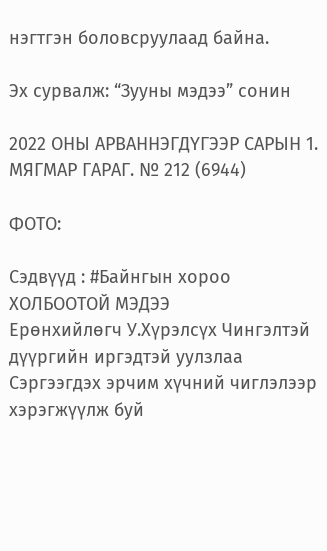нэгтгэн боловсруулаад байна.

Эх сурвалж: “Зууны мэдээ” сонин

2022 ОНЫ АРВАННЭГДҮГЭЭР САРЫН 1. МЯГМАР ГАРАГ. № 212 (6944)

ФОТО:

Сэдвүүд : #Байнгын хороо
ХОЛБООТОЙ МЭДЭЭ
Ерөнхийлөгч У.Хүрэлсүх Чингэлтэй дүүргийн иргэдтэй уулзлаа
Сэргээгдэх эрчим хүчний чиглэлээр хэрэгжүүлж буй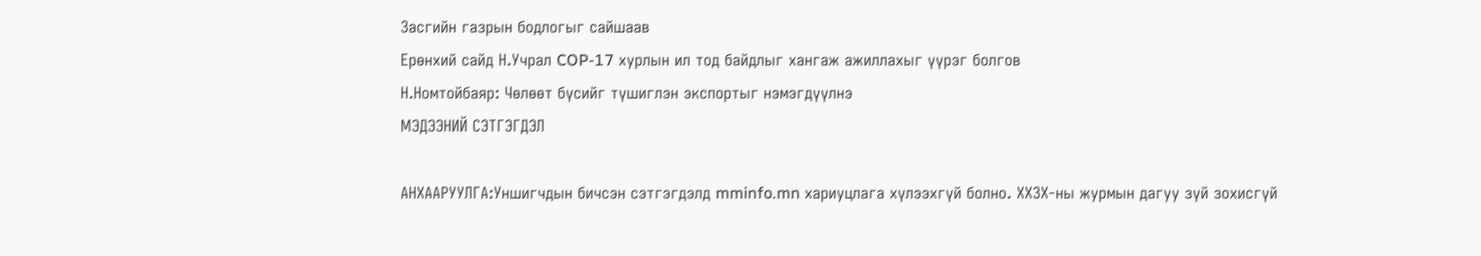Засгийн газрын бодлогыг сайшаав
Ерөнхий сайд Н.Учрал COP-17 хурлын ил тод байдлыг хангаж ажиллахыг үүрэг болгов
Н.Номтойбаяр: Чөлөөт бүсийг түшиглэн экспортыг нэмэгдүүлнэ
МЭДЭЭНИЙ СЭТГЭГДЭЛ

АНХААРУУЛГА:Уншигчдын бичсэн сэтгэгдэлд mminfo.mn хариуцлага хүлээхгүй болно. ХХЗХ-ны журмын дагуу зүй зохисгүй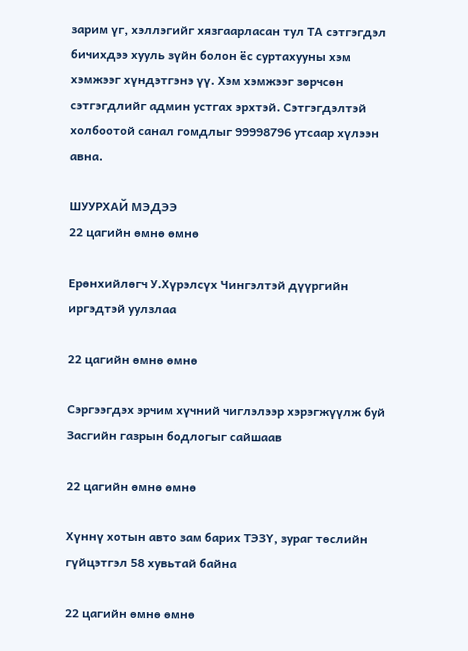зарим үг, хэллэгийг хязгаарласан тул ТА сэтгэгдэл бичихдээ хууль зүйн болон ёс суртахууны хэм хэмжээг хүндэтгэнэ үү. Хэм хэмжээг зөрчсөн сэтгэгдлийг админ устгах эрхтэй. Сэтгэгдэлтэй холбоотой санал гомдлыг 99998796 утсаар хүлээн авна.

ШУУРХАЙ МЭДЭЭ
22 цагийн өмнө өмнө

Ерөнхийлөгч У.Хүрэлсүх Чингэлтэй дүүргийн иргэдтэй уулзлаа

22 цагийн өмнө өмнө

Сэргээгдэх эрчим хүчний чиглэлээр хэрэгжүүлж буй Засгийн газрын бодлогыг сайшаав

22 цагийн өмнө өмнө

Хүннү хотын авто зам барих ТЭЗҮ, зураг төслийн гүйцэтгэл 58 хувьтай байна

22 цагийн өмнө өмнө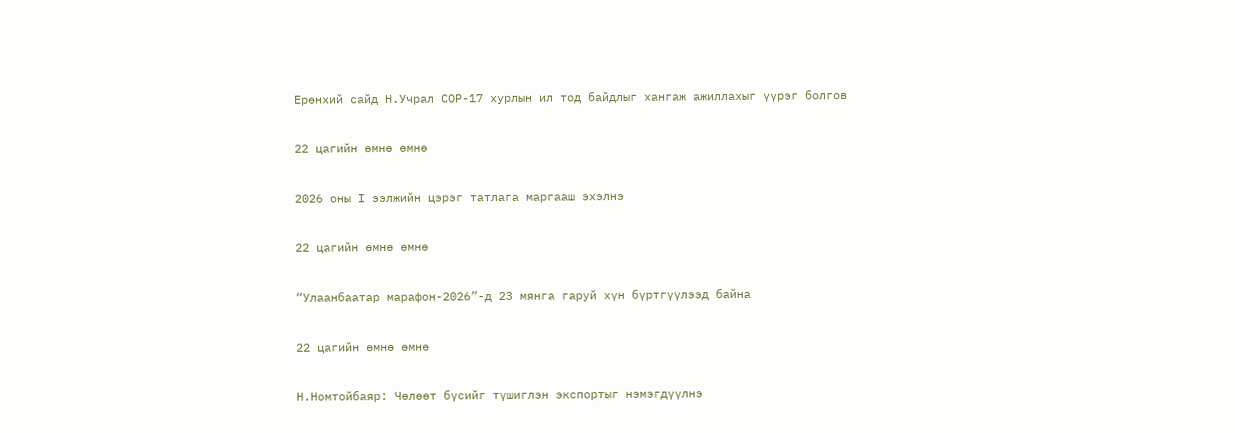Ерөнхий сайд Н.Учрал COP-17 хурлын ил тод байдлыг хангаж ажиллахыг үүрэг болгов

22 цагийн өмнө өмнө

2026 оны I ээлжийн цэрэг татлага маргааш эхэлнэ

22 цагийн өмнө өмнө

“Улаанбаатар марафон-2026”-д 23 мянга гаруй хүн бүртгүүлээд байна

22 цагийн өмнө өмнө

Н.Номтойбаяр: Чөлөөт бүсийг түшиглэн экспортыг нэмэгдүүлнэ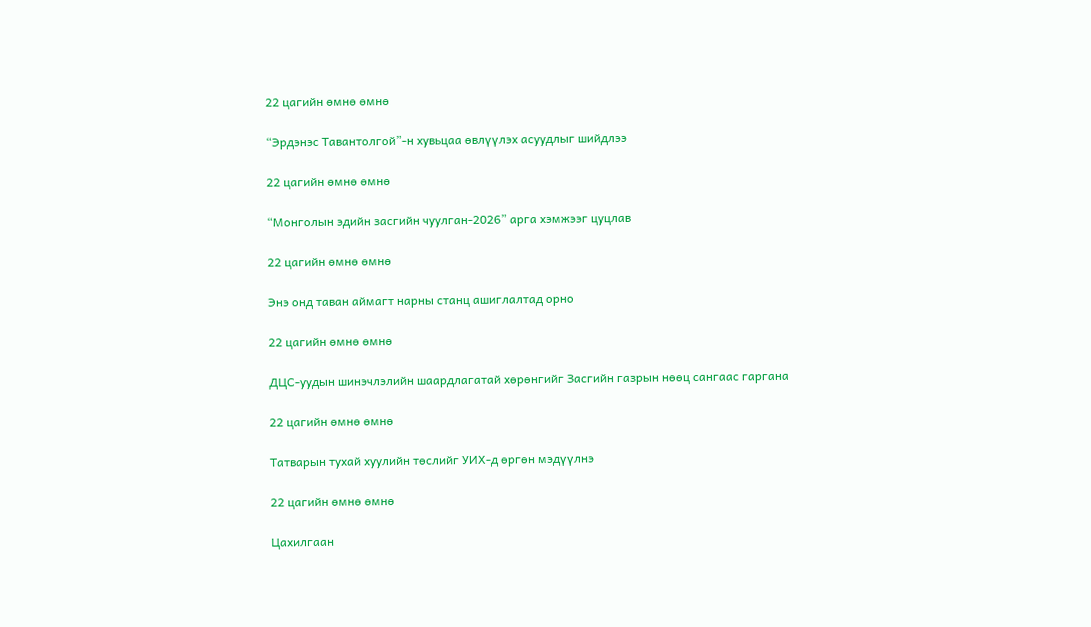22 цагийн өмнө өмнө

“Эрдэнэс Тавантолгой”-н хувьцаа өвлүүлэх асуудлыг шийдлээ

22 цагийн өмнө өмнө

“Монголын эдийн засгийн чуулган-2026” арга хэмжээг цуцлав

22 цагийн өмнө өмнө

Энэ онд таван аймагт нарны станц ашиглалтад орно

22 цагийн өмнө өмнө

ДЦС-уудын шинэчлэлийн шаардлагатай хөрөнгийг Засгийн газрын нөөц сангаас гаргана

22 цагийн өмнө өмнө

Татварын тухай хуулийн төслийг УИХ-д өргөн мэдүүлнэ

22 цагийн өмнө өмнө

Цахилгаан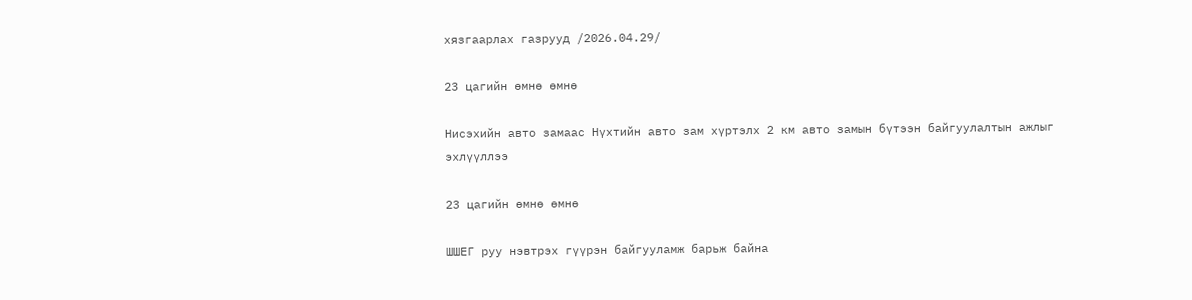хязгаарлах газрууд /2026.04.29/

23 цагийн өмнө өмнө

Нисэхийн авто замаас Нүхтийн авто зам хүртэлх 2 км авто замын бүтээн байгуулалтын ажлыг эхлүүллээ

23 цагийн өмнө өмнө

ШШЕГ руу нэвтрэх гүүрэн байгууламж барьж байна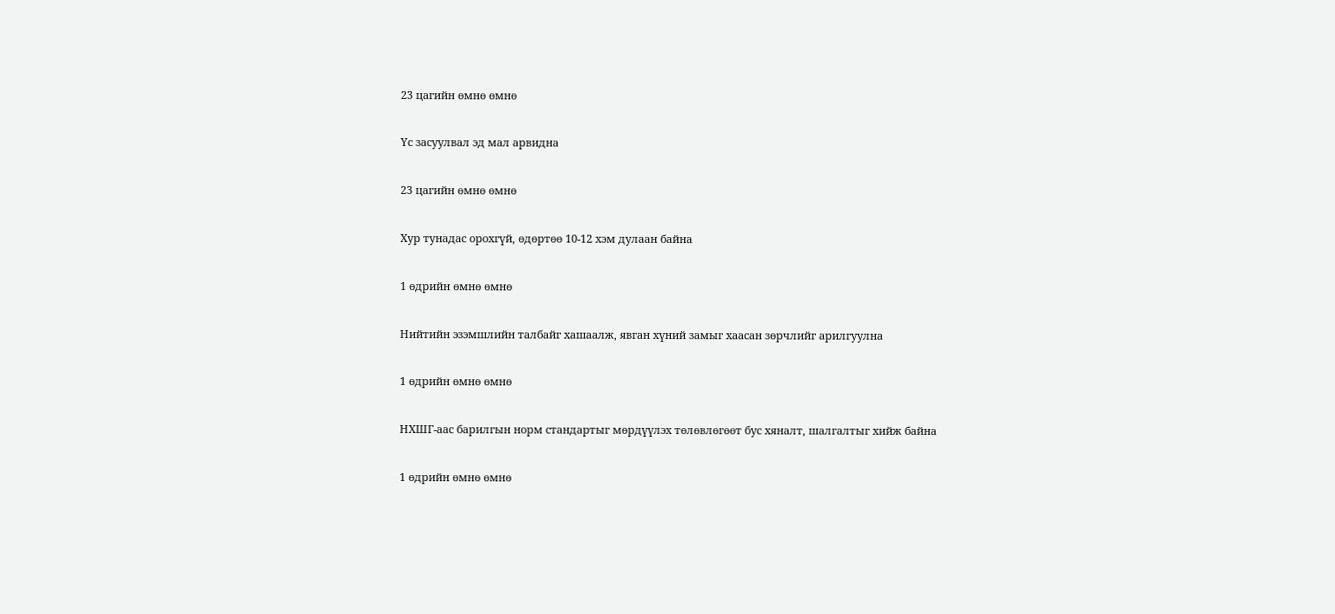23 цагийн өмнө өмнө

Үс засуулвал эд мал арвидна

23 цагийн өмнө өмнө

Хур тунадас орохгүй, өдөртөө 10-12 хэм дулаан байна

1 өдрийн өмнө өмнө

Нийтийн эзэмшлийн талбайг хашаалж, явган хүний замыг хаасан зөрчлийг арилгуулна

1 өдрийн өмнө өмнө

НХШГ-аас барилгын норм стандартыг мөрдүүлэх төлөвлөгөөт бус хяналт, шалгалтыг хийж байна

1 өдрийн өмнө өмнө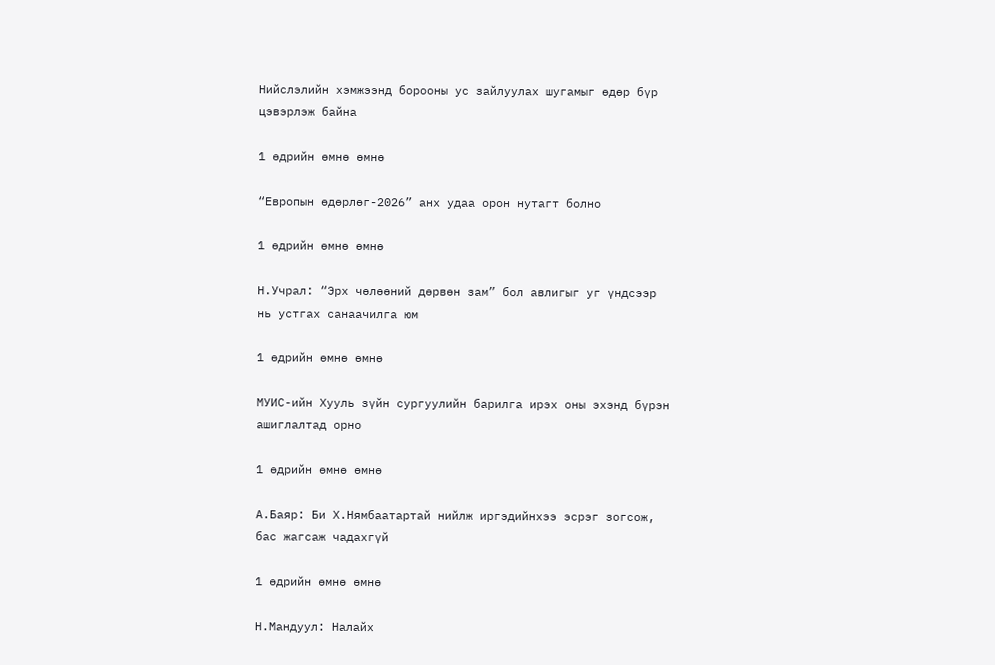Нийслэлийн хэмжээнд борооны ус зайлуулах шугамыг өдөр бүр цэвэрлэж байна

1 өдрийн өмнө өмнө

“Европын өдөрлөг-2026” анх удаа орон нутагт болно

1 өдрийн өмнө өмнө

Н.Учрал: “Эрх чөлөөний дөрвөн зам” бол авлигыг уг үндсээр нь устгах санаачилга юм

1 өдрийн өмнө өмнө

МУИС-ийн Хууль зүйн сургуулийн барилга ирэх оны эхэнд бүрэн ашиглалтад орно

1 өдрийн өмнө өмнө

А.Баяр: Би Х.Нямбаатартай нийлж иргэдийнхээ эсрэг зогсож, бас жагсаж чадахгүй

1 өдрийн өмнө өмнө

Н.Мандуул: Налайх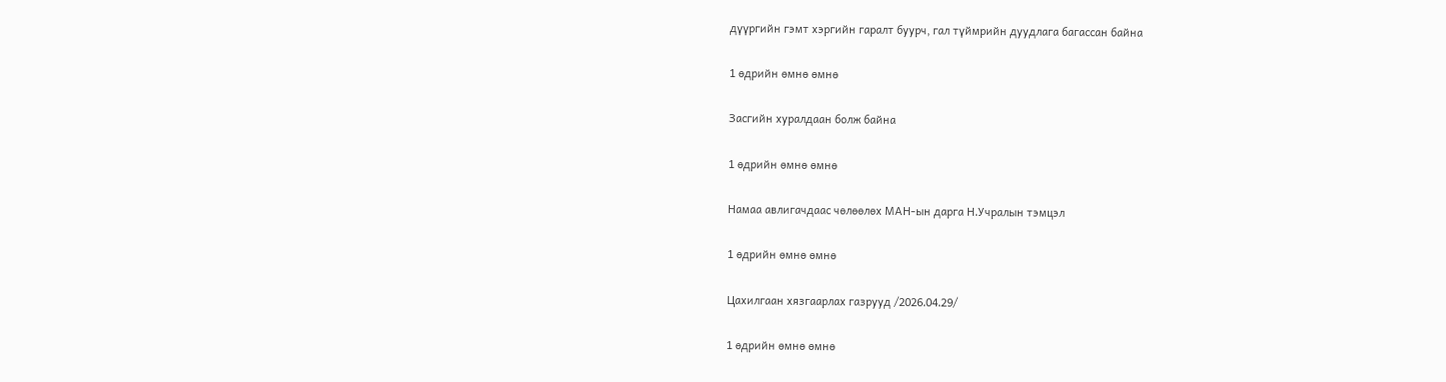дүүргийн гэмт хэргийн гаралт буурч, гал түймрийн дуудлага багассан байна

1 өдрийн өмнө өмнө

Засгийн хуралдаан болж байна

1 өдрийн өмнө өмнө

Намаа авлигачдаас чөлөөлөх МАН-ын дарга Н.Учралын тэмцэл

1 өдрийн өмнө өмнө

Цахилгаан хязгаарлах газрууд /2026.04.29/

1 өдрийн өмнө өмнө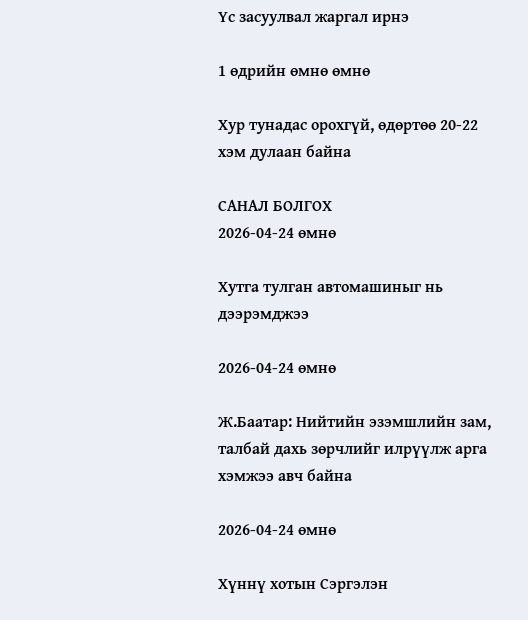Үс засуулвал жаргал ирнэ

1 өдрийн өмнө өмнө

Хур тунадас орохгүй, өдөртөө 20-22 хэм дулаан байна

САНАЛ БОЛГОХ
2026-04-24 өмнө

Хутга тулган автомашиныг нь дээрэмджээ

2026-04-24 өмнө

Ж.Баатар: Нийтийн эзэмшлийн зам, талбай дахь зөрчлийг илрүүлж арга хэмжээ авч байна

2026-04-24 өмнө

Хүннү хотын Сэргэлэн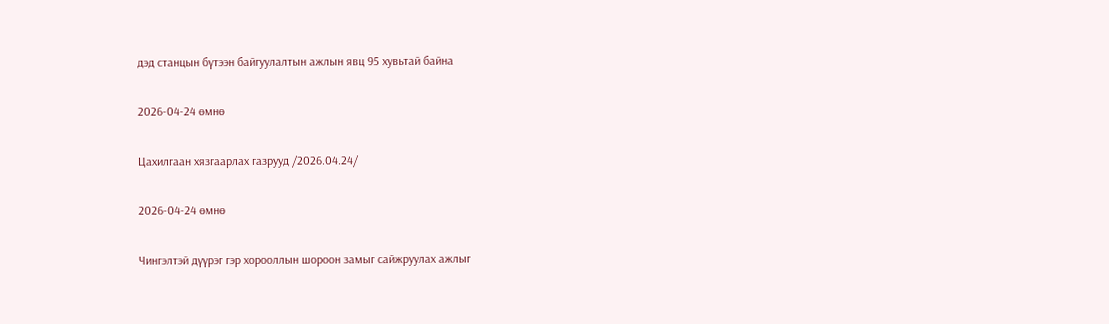дэд станцын бүтээн байгуулалтын ажлын явц 95 хувьтай байна

2026-04-24 өмнө

Цахилгаан хязгаарлах газрууд /2026.04.24/

2026-04-24 өмнө

Чингэлтэй дүүрэг гэр хорооллын шороон замыг сайжруулах ажлыг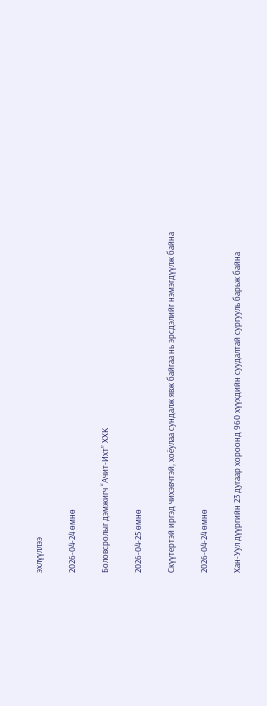эхлүүллээ

2026-04-24 өмнө

Боловсролыг дэмжигч “Ачит-Ихт” ХХК

2026-04-25 өмнө

Скүүтертэй иргэд чихэвчтэй, хоёулаа сундалж явж байгаа нь эрсдэлийг нэмэгдүүлж байна

2026-04-24 өмнө

Хан-Уул дүүргийн 23 дугаар хороонд 960 хүүхдийн суудалтай сургууль барьж байна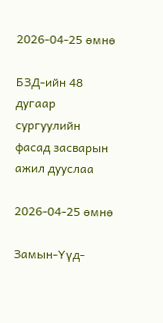2026-04-25 өмнө

БЗД-ийн 48 дугаар сургуулийн фасад засварын ажил дууслаа

2026-04-25 өмнө

Замын-Үүд-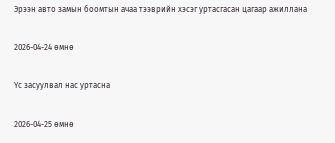Эрээн авто замын боомтын ачаа тээврийн хэсэг уртасгасан цагаар ажиллана

2026-04-24 өмнө

Үс засуулвал нас уртасна

2026-04-25 өмнө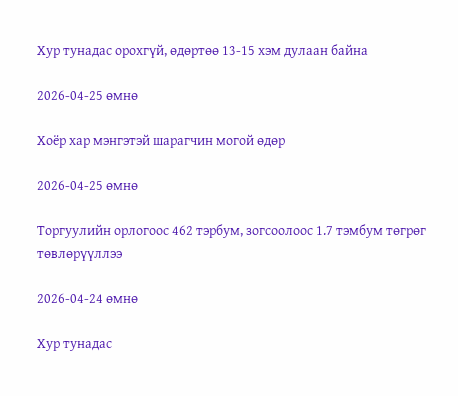Хур тунадас орохгүй, өдөртөө 13-15 хэм дулаан байна

2026-04-25 өмнө

Хоёр хар мэнгэтэй шарагчин могой өдөр

2026-04-25 өмнө

Торгуулийн орлогоос 462 тэрбум, зогсоолоос 1.7 тэмбум төгрөг төвлөрүүллээ

2026-04-24 өмнө

Хур тунадас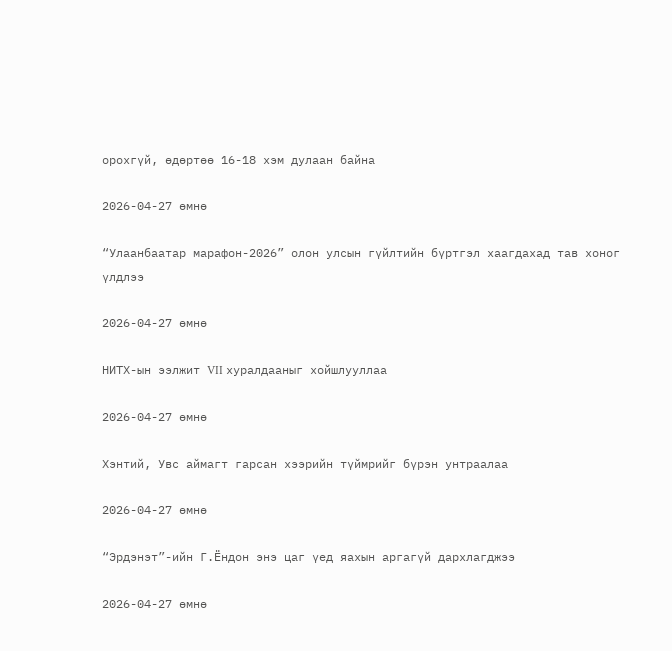орохгүй, өдөртөө 16-18 хэм дулаан байна

2026-04-27 өмнө

“Улаанбаатар марафон-2026” олон улсын гүйлтийн бүртгэл хаагдахад тав хоног үлдлээ

2026-04-27 өмнө

НИТХ-ын ээлжит VII хуралдааныг хойшлууллаа

2026-04-27 өмнө

Хэнтий, Увс аймагт гарсан хээрийн түймрийг бүрэн унтраалаа

2026-04-27 өмнө

“Эрдэнэт”-ийн Г.Ёндон энэ цаг үед яахын аргагүй дархлагджээ

2026-04-27 өмнө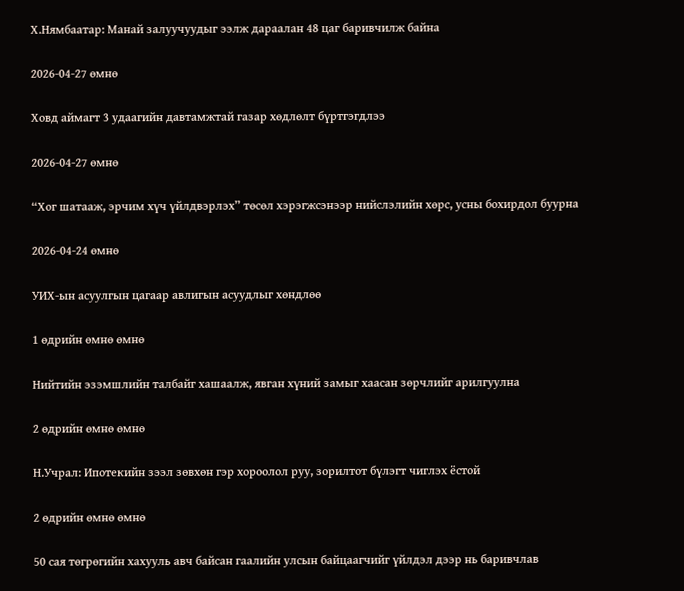Х.Нямбаатар: Манай залуучуудыг ээлж дараалан 48 цаг баривчилж байна

2026-04-27 өмнө

Ховд аймагт 3 удаагийн давтамжтай газар хөдлөлт бүртгэгдлээ

2026-04-27 өмнө

“Хог шатааж, эрчим хүч үйлдвэрлэх” төсөл хэрэгжсэнээр нийслэлийн хөрс, усны бохирдол буурна

2026-04-24 өмнө

УИХ-ын асуулгын цагаар авлигын асуудлыг хөндлөө

1 өдрийн өмнө өмнө

Нийтийн эзэмшлийн талбайг хашаалж, явган хүний замыг хаасан зөрчлийг арилгуулна

2 өдрийн өмнө өмнө

Н.Учрал: Ипотекийн зээл зөвхөн гэр хороолол руу, зорилтот бүлэгт чиглэх ёстой

2 өдрийн өмнө өмнө

50 сая төгрөгийн хахууль авч байсан гаалийн улсын байцаагчийг үйлдэл дээр нь баривчлав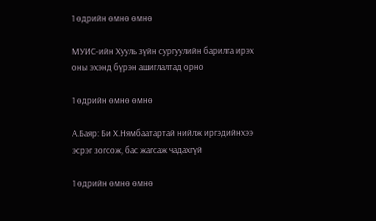1 өдрийн өмнө өмнө

МУИС-ийн Хууль зүйн сургуулийн барилга ирэх оны эхэнд бүрэн ашиглалтад орно

1 өдрийн өмнө өмнө

А.Баяр: Би Х.Нямбаатартай нийлж иргэдийнхээ эсрэг зогсож, бас жагсаж чадахгүй

1 өдрийн өмнө өмнө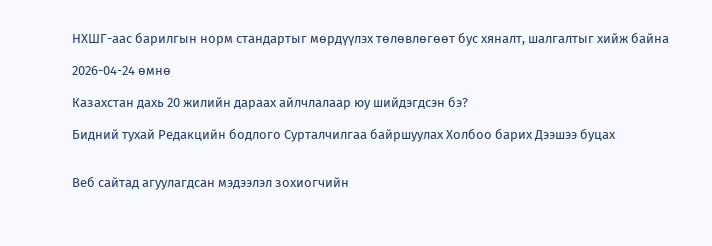НХШГ-аас барилгын норм стандартыг мөрдүүлэх төлөвлөгөөт бус хяналт, шалгалтыг хийж байна

2026-04-24 өмнө

Казахстан дахь 20 жилийн дараах айлчлалаар юу шийдэгдсэн бэ?

Бидний тухай Редакцийн бодлого Сурталчилгаа байршуулах Холбоо барих Дээшээ буцах


Веб сайтад агуулагдсан мэдээлэл зохиогчийн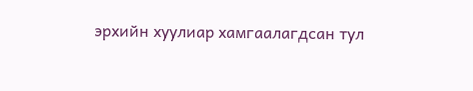эрхийн хуулиар хамгаалагдсан тул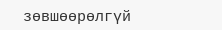зөвшөөрөлгүй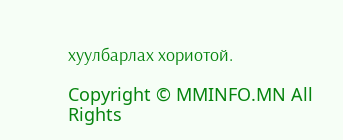хуулбарлах хориотой.

Copyright © MMINFO.MN All Rights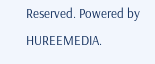Reserved. Powered by HUREEMEDIA.